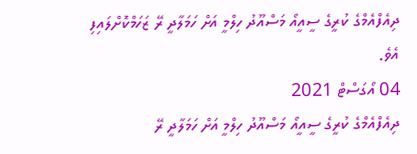ދިއެފްއެމްގެ ކުރީގެ ސީއީއޯ މަސްއޫދު ހިލްމީ އަށް ހަމަލާދީ ރޭ ޒަހަމްކޮށްލައިފި އެވެ.
04 އޯގަސްޓް 2021
ދިއެފްއެމްގެ ކުރީގެ ސީއީއޯ މަސްއޫދު ހިލްމީ އަށް ހަމަލާދީ ރޭ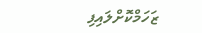ޒަހަމްކޮށްލައިފި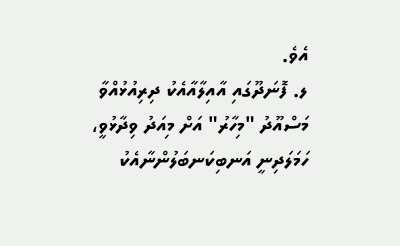އެވެ.
ލ. ފޮނަދޫގައި އާއިލާއާއެކު ދިރިއުޅުއްވާ މަސްއޫދު "މިހާރު" އަށް މިއަދު ވިދާޅުވީ، ހަމަލަދިނީ އަނބިކަނބަލުންނާއެކު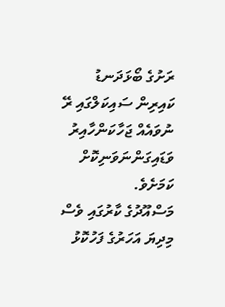ރަށުގެ ބޯޅަދަނޑު ކައިރިން ސައިކަލްގައި ރޭ ނުވައެއް ޖަހާކަންހާއިރު ވަޑައިގަންނަވަނިކޮށް ކަމަށެވެ.
މަސްއޫދުގެ ކާރުގައި ވެސް މިދިޔަ އަހަރުގެ ފަހުކޮޅު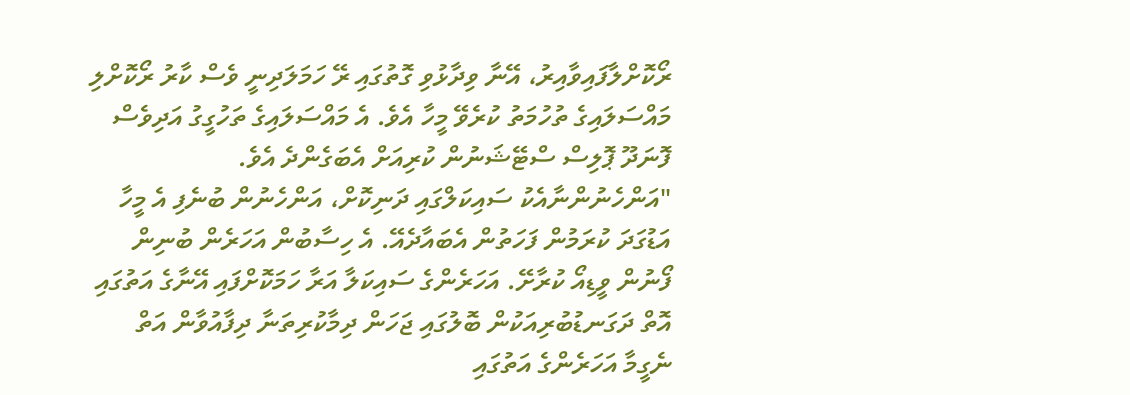ރޯކޮށްލާފައިވާއިރު، އޭނާ ވިދާޅުވި ގޮތުގައި ރޭ ހަމަލަދިނީ ވެސް ކާރު ރޯކޮށްލި މައްސަލައިގެ ތުހުމަތު ކުރެވޭ މީހާ އެވެ. އެ މައްސަލައިގެ ތަހުގީގު އަދިވެސް ފޮނަދޫ ޕޮލިސް ސްޓޭޝަނުން ކުރިއަށް އެބަގެންދެ އެވެ.
"އަންހެނުންނާއެކު ސައިކަލްގައި ދަނިކޮށް، އަންހެނުން ބުނެފި އެ މީހާ އަޑުގަދަ ކުރަމުން ފަހަތުން އެބައާދެއޭ. އެ ހިސާބުން އަހަރެން ބުނިން ފޯނުން ވީޑިއޯ ކުރާށޭ. އަހަރެންގެ ސައިކަލާ އަރާ ހަމަކޮށްފައި އޭނާގެ އަތުގައި އޮތް ދަގަނޑުބުރިއަކުން ބޮލުގައި ޖަހަން ދިމާކުރިތަނާ ދިފާއުވާން އަތް ނެގީމާ އަހަރެންގެ އަތުގައި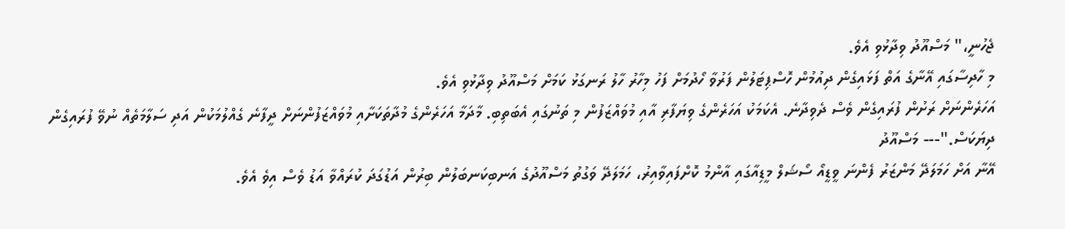ޖެހުނީ،" މަސްއޫދު ވިދާޅުވި އެވެ.
މި ހާދިސާގައި އޭނާގެ އަތް ފަޅައިގެން ދިއުމުން ހޮސްޕިޓަލުން ފަރުވާ ހޯދުމަށް ފަހު މިހާރު ހާލު ރަނގަޅު ކަމަށް މަސްއޫދު ވިދާޅުވި އެވެ.
އަހަރެންނަށް ރަށުން ފުރައިގެން ވެސް ދެވިދާނެ. އެކަމަކު އަހަރެންގެ ވިޔަފާރި އާއި މުވައްޒަފުން މި ތަނުގައި އެބަތިބި. މާދަމާ އަހަރެންގެ މުދާތަކަށާއި މުވައްޒަފުންނަށް ދީފާނެ ގެއްލުމަކުން އަދި ސަލާމަތެއް ނުވޭ ފުރައިގެން ދިޔަކަސް."--- މަސްއޫދު
އޭނާ އަށް ހަމަލަދޭ މަންޒަރު ފެންނަ ވީޑީއޯ ސޯޝަލް މީޑިއާގައި އާންމު ކޮށްފައިވާއިރު، ހަމަލަދޭ ވަގުތު މަސްއޫދުގެ އަނބިކަނބަލުން ބިރުން އަޑުގަދަ ކުރައްވާ އަޑު ވެސް އިވެ އެވެ.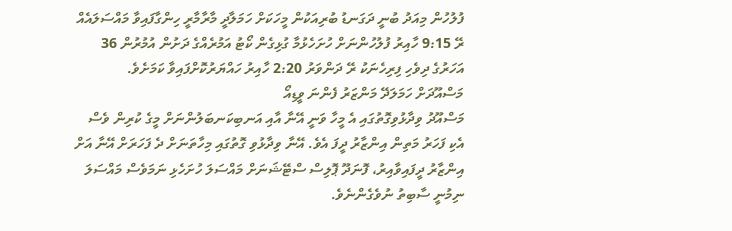ފުލުހުން މިއަދު ބުނީ ދަގަނޑު ބުރިއަކުން މީހަކަށް ހަމަލާދީ މާރާމާރީ ހިންގާފައިވާ މައްސަލައެއް ރޭ 9:15 ހާއިރު ފުލުހުންނަށް ހުށަހެޅުމާ ގުޅިގެން ކޯޓު އަމުރެއްގެ ދަށުން އުމުރުން 36 އަހަރުގެ ދިވެހި ފިރިހެނަކު ރޭ ދަންވަރު 2:20 ހާއިރު ހައްޔަރުކޮށްފައިވާ ކަމަށެވެ.
މަސްއޫދަށް ހަމަލަދޭ މަންޒަރު ފެންނަ ވީޑިއޯ
މަސްއޫދު ވިދާޅުވިގޮތުގައި އެ މީހާ ވަނީ އޭނާ އާއި އަނބިކަނބަލުންނަށް މީގެ ކުރިން ވެސް އެކި ފަހަރު މަތިން އިންޒާރު ދީފަ އެވެ. އޭނާ ވިދާޅުވި ގޮތުގައި މިހާތަނަށް ދެ ފަހަރަށް އޭނާ އަށް އިންޒާރު ދީފައިވާއިރު، ފޮނަދޫ ޕޮލިސް ސްޓޭޝަނަށް މައްސަލަ ހުށަހެޅި ނަމަވެސް މައްސަލަ ނިމުނީ ސާބިތު ނުވެގެންނެވެ.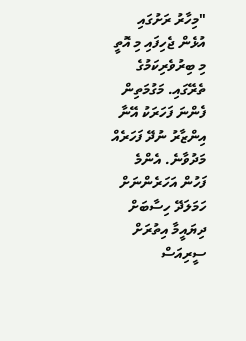"މިހާރު ރަށުގައި އުޅެން ޖެހިފައި މި އޮތީ މި ބިރުވެރިކަމުގެ ތެރޭގައި. މަގުމަތިން ފެންނަ ފަހަރަކު އޭނާ އިންޒާރު ނުދޭ ފަހަރެއް މަދުވާނެ. އެންމެ ފަހުން އަހަރެންނަށް ހަމަލަދޭ ހިސާބަށް ދިޔައީމާ އިތުރަށް ސީރިއަސް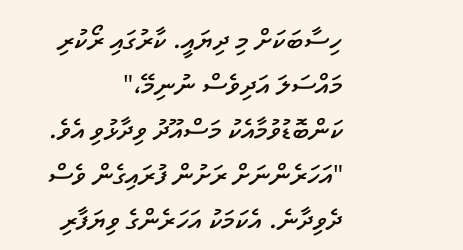ހިސާބަކަށް މި ދިޔައީ. ކާރުގައި ރޯކުރި މައްސަލަ އަދިވެސް ނުނިމޭ،" ކަންބޮޑުވުމާއެކު މަސްއޫދު ވިދާޅުވި އެވެ.
"އަހަރެންނަށް ރަށުން ފުރައިގެން ވެސް ދެވިދާނެ. އެކަމަކު އަހަރެންގެ ވިޔަފާރި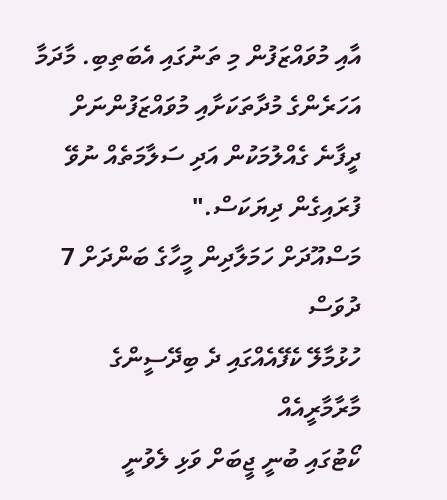އާއި މުވައްޒަފުން މި ތަނުގައި އެބަތިބި. މާދަމާ އަހަރެންގެ މުދާތަކަށާއި މުވައްޒަފުންނަށް ދީފާނެ ގެއްލުމަކުން އަދި ސަލާމަތެއް ނުވޭ ފުރައިގެން ދިޔަކަސް."
މަސްއޫދަށް ހަމަލާދިން މީހާގެ ބަންދަށް 7 ދުވަސް
ހުޅުމާލޭ ކެފޭއެއްގައި ދެ ބިދޭސީންގެ މާރާމާރީއެއް
ކޯޓުގައި ބުނީ ޖީބަށް ވަޅި ލެވުނީ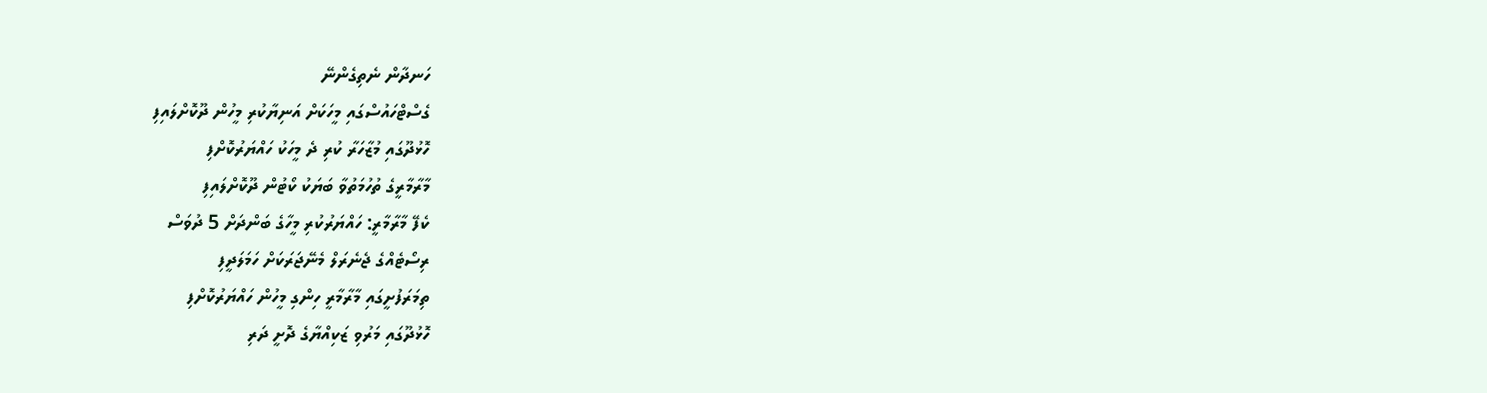ހަނދާން ނެތިގެންނޭ
ގެސްޓްހައުސްގައި މީހަކަށް އަނިޔާކުރި މީހުން ދޫކޮށްލައިފި
ހޮޅުދޫގައި މުޒާހަރާ ކުރި ދެ މީހަކު ހައްޔަރުކޮށްފި
މާރާމާރީގެ ތުހުމަތުވާ ބަޔަކު ކޯޓުން ދޫކޮށްލައިފި
ކެފޭ މާރާމާރީ: ހައްޔަރުކުރި މީހާގެ ބަންދަށް 5 ދުވަސް
ރިސޯޓެއްގެ ޖެނެރަލް މެނޭޖަރަކަށް ހަމަލަދީފި
ތިމަރަފުށީގައި މާރާމާރީ ހިންގި މީހުން ހައްޔަރުކޮށްފި
ހޮޅުދޫގައި މަރުވި ޒަކިއްޔާގެ ދޮށީ ދަރި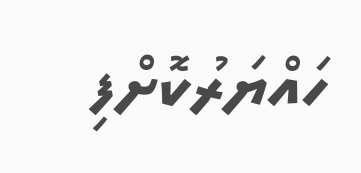ހައްޔަރުކޮށްފި